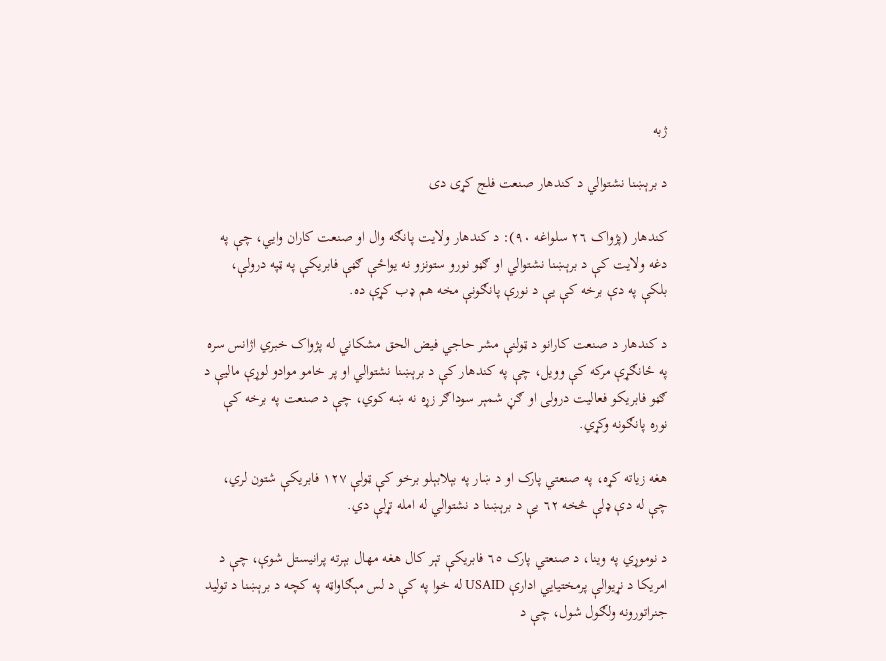ژبه

د برېښنا نشتوالي د کندهار صنعت فلج کړى دى

کندهار (پژواک ٢٦ سلواغه ٩٠): د کندهار ولايت پانګه وال او صنعت کاران وايي، چې په دغه ولايت کې د برېښنا نشتوالي او ګڼو نورو ستونزو نه يواځې ګڼې فابريکې په ټپه درولې، بلکې په دې برخه کې يې د نورې پانګونې مخه هم ډب کړې ده.

د کندهار د صنعت کارانو د ټولنې مشر حاجي فيض الحق مشکاني له پژواک خبري اژانس سره په ځانګړې مرکه کې وويل، چې په کندهار کې د برېښنا نشتوالي او پر خامو موادو لوړې ماليې د ګڼو فابريکو فعاليت درولى او ګڼ شمېر سوداګر زړه نه ښه کوي، چې د صنعت په برخه کې نوره پانګونه وکړي.

هغه زياته کړه، په صنعتي پارک او د ښار په بېلابېلو برخو کې ټولې ١٢٧ فابريکې شتون لري، چې له دې ډلې څخه ٦٢ يې د برېښنا د نشتوالي له امله تړلې دي.

د نوموړي په وينا، د صنعتي پارک ٦٥ فابريکې تېر کال هغه مهال بېرته پرانيستل شوې، چې د امريکا د نړيوالې پرمختيايي ادارې USAID له خوا په کې د لس مېګاواټه په کچه د برېښنا د توليد جنراتورونه ولګول شول، چې د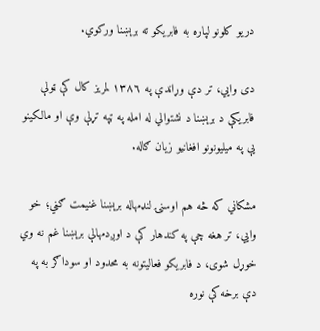دريو کلونو لپاره به فابريکو ته برېښنا ورکوي.

دى وايي، تر دې وړاندې په ١٣٨٦ لمريز کال کې ټولې فابريکې د برېښنا د نشتوالي له امله په ټپه تړلې وې او مالکينو يې په ميليونونو افغانيو زيان ګاله.

مشکاني که څه هم اوسنۍ لنډمهاله برېښنا غنيمت ګڼي؛ خو وايي، تر هغه چې په کندهار کې د اوږدمهالې برېښنا غم نه وي خوړل شوى، د فابريکو فعاليتونه به محدود او سوداګر به په دې برخه کې نوره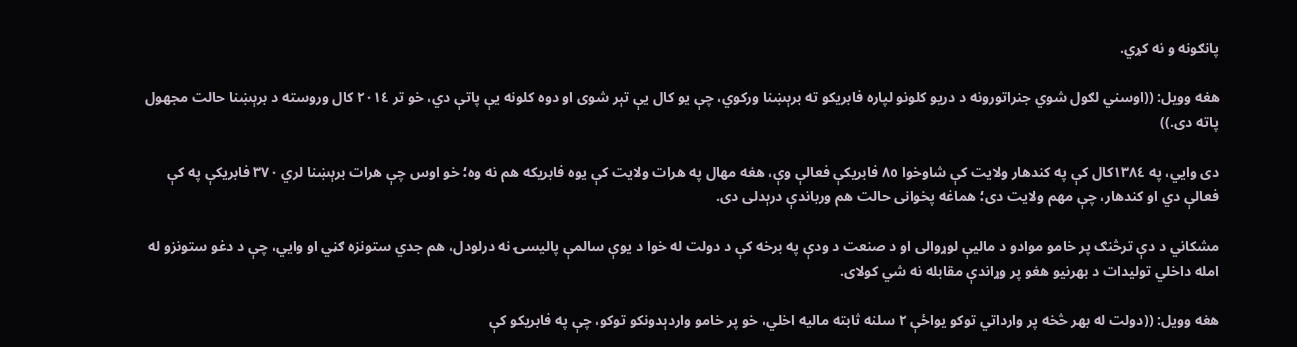پانګونه و نه کړي.

هغه وويل: ((اوسني لګول شوي جنراتورونه د دريو کلونو لپاره فابريکو ته برېښنا ورکوي، چې يو کال يې تېر شوى او دوه کلونه يې پاتې دي، خو تر ٢٠١٤ کال وروسته د برېښنا حالت مجهول پاته دى.))

دى وايي، په ١٣٨٤کال کې په کندهار ولايت کې شاوخوا ٨٥ فابريکې فعالې وې، هغه مهال په هرات ولايت کې يوه فابريکه هم نه وه؛ خو اوس چې هرات برېښنا لري ٣٧٠ فابريکې په کې فعالې دي او کندهار، چې مهم ولايت دى؛ هماغه پخوانى حالت هم ورباندې درېدلى دى.

مشکاني د دې ترڅنګ پر خامو موادو د ماليې لوړوالى او د صنعت د ودې په برخه کې د دولت له خوا د يوې سالمې پاليسۍ نه درلودل، هم جدي ستونزه ګڼي او وايي، چې د دغو ستونزو له امله داخلي توليدات د بهرنيو هغو پر وړاندې مقابله نه شي کولاى.

هغه وويل: ((دولت له بهر څخه پر وارداتي توکو يواځې ٢ سلنه ثابته ماليه اخلي، خو پر خامو واردېدونکو توکو، چې په فابريکو کې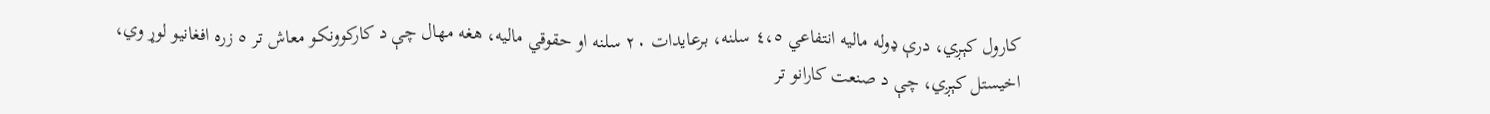کارول کېږي، درې ډوله ماليه انتفاعي ٤،٥ سلنه، برعايدات ٢٠ سلنه او حقوقي ماليه، هغه مهال چې د کارکوونکو معاش تر ٥ زره افغانيو لوړ وي، اخيستل کېږي، چې د صنعت کارانو تر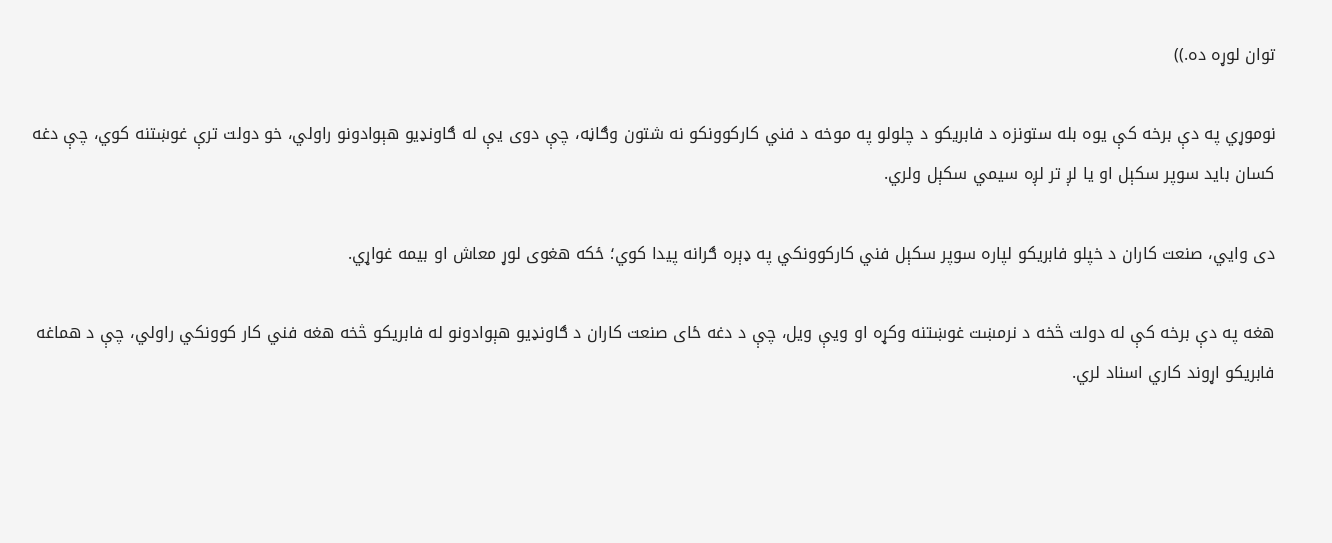توان لوړه ده.))

نوموړي په دې برخه کې يوه بله ستونزه د فابريکو د چلولو په موخه د فني کارکوونکو نه شتون وګاڼه، چې دوى يې له ګاونډيو هېوادونو راولي، خو دولت ترې غوښتنه کوي، چې دغه کسان بايد سوپر سکېل او يا لږ تر لږه سيمي سکېل ولري.

دى وايي، صنعت کاران د خپلو فابريکو لپاره سوپر سکېل فني کارکوونکي په ډېره ګرانه پيدا کوي؛ ځکه هغوى لوړ معاش او بيمه غواړي.

هغه په دې برخه کې له دولت څخه د نرمښت غوښتنه وکړه او ويې ويل، چې د دغه ځاى صنعت کاران د ګاونډيو هېوادونو له فابريکو څخه هغه فني کار کوونکي راولي، چې د هماغه فابريکو اړوند کاري اسناد لري.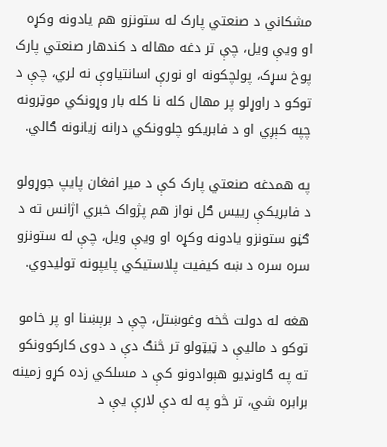مشکاني د صنعتي پارک له ستونزو هم يادونه وکړه او ويې ويل، چې تر دغه مهاله د کندهار صنعتي پارک پوخ سړک، پولچکونه او نورې اسانتياوې نه لري، چې د توکو د راوړلو پر مهال کله نا کله بار وړونکي موټرونه چپه کېږي او د فابريکو چلوونکي درانه زيانونه ګالي.

په همدغه صنعتي پارک کې د مير افغان پايپ جوړولو د فابريکې رييس ګل نواز هم پژواک خبري اژانس ته د ګڼو ستونزو يادونه وکړه او ويې ويل، چې له ستونزو سره سره د ښه کيفيت پلاستيکي پايپونه توليدوي.

هغه له دولت څخه وغوښتل، چې د برېښنا او پر خامو توکو د ماليې د ټيټولو تر څنګ دې د دوى کارکوونکو ته په ګاونډيو هېوادونو کې د مسلکي زده کړو زمينه برابره شي، تر څو په له دې لارې يې د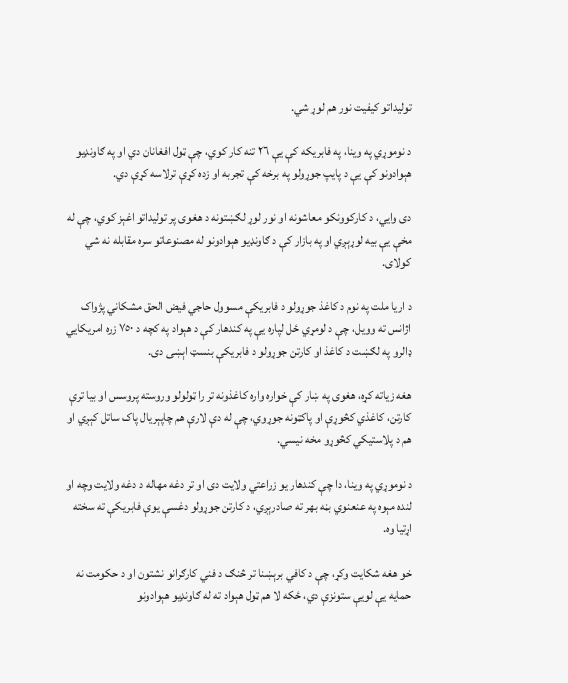توليداتو کيفيت نور هم لوړ شي.

د نوموړي په وينا، په فابريکه کې يې ٢٦ تنه کار کوي، چې ټول افغانان دي او په ګاونډيو هېوادونو کې يې د پايپ جوړولو په برخه کې تجربه او زده کړې ترلاسه کړې دي.

دى وايي، د کارکوونکو معاشونه او نور لوړ لګښتونه د هغوى پر توليداتو اغېز کوي، چې له مخې يې بيه لوړېږي او په بازار کې د ګاونډيو هېوادونو له مصنوعاتو سره مقابله نه شي کولاى.

د اريا ملت په نوم د کاغذ جوړولو د فابريکې مسوول حاجي فيض الحق مشکاني پژواک اژانس ته وويل، چې د لومړي ځل لپاره يې په کندهار کې د هېواد په کچه د ٧٥٠ زره امريکايي ډالرو په لګښت د کاغذ او کارتن جوړولو د فابريکې بنسټ اېښى دى.

هغه زياته کړه، هغوى په ښار کې خواره واره کاغذونه تر را ټولولو وروسته پروسس او بيا ترې کارتن، کاغذي کڅوړې او پاکټونه جوړوي، چې له دې لارې هم چاپېريال پاک ساتل کېږي او هم د پلاستيکي کڅوړو مخه نيسي.

د نوموړي په وينا، دا چې کندهار يو زراعتي ولايت دى او تر دغه مهاله د دغه ولايت وچه او لنده مېوه په عنعنوي بڼه بهر ته صادرېږي، د کارتن جوړولو دغسې يوې فابريکې ته سخته اړتيا وه.

خو هغه شکايت وکړ، چې د کافي برېښنا تر څنګ د فني کارګرانو نشتون او د حکومت نه حمايه يې لويې ستونزې دي، ځکه لا هم ټول هېواد ته له ګاونډيو هېوادونو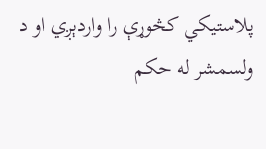پلاستيکي کڅوړې را واردېږي او د ولسمشر له حکم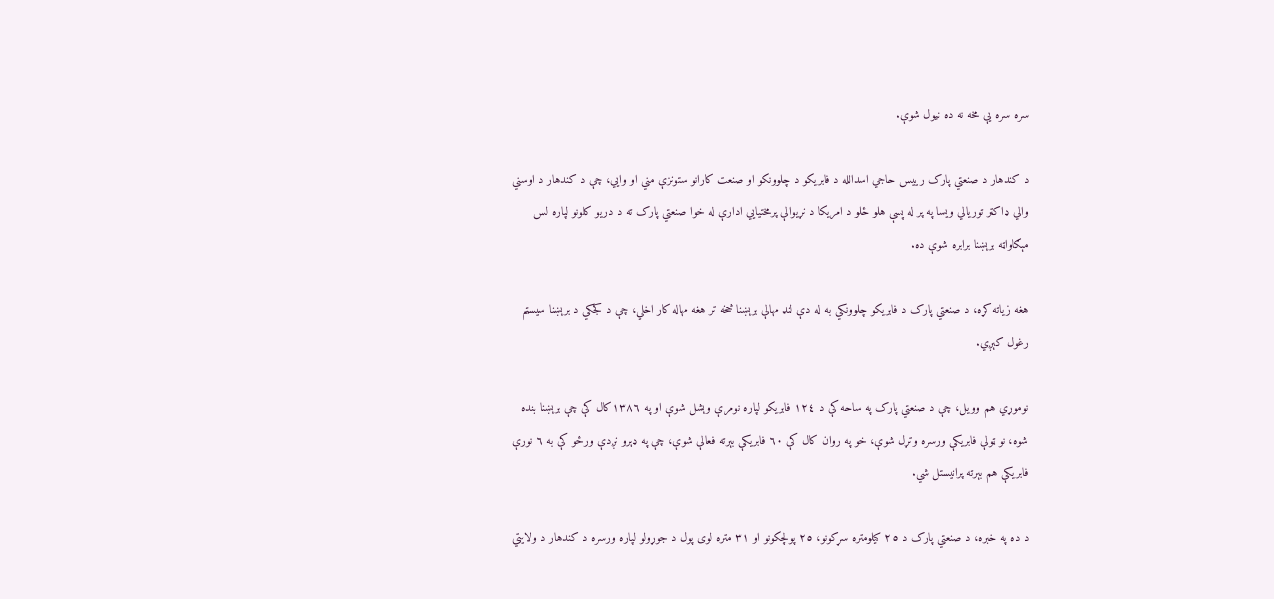سره سره يې مخه نه ده نيول شوې.

د کندهار د صنعتي پارک رييس حاجي اسدالله د فابريکو د چلوونکو او صنعت کارانو ستونزې مني او وايي، چې د کندهار د اوسني والي ډاکټر توريالي ويسا په پر له پسې هلو ځلو د امريکا د نړيوالې پرمختيايي ادارې له خوا صنعتي پارک ته د دريو کلونو لپاره لس مېګاواټه برېښنا برابره شوې ده.

هغه زياته کړه، د صنعتي پارک د فابريکو چلوونکي به له دې لنډ مهالې برېښنا څخه تر هغه مهاله کار اخلي، چې د کجکي د برېښنا سيسټم رغول کېږي.

نوموړي هم وويل، چې د صنعتي پارک په ساحه کې د ١٢٤ فابريکو لپاره نومرې وېشل شوې او په ١٣٨٦کال کې چې برېښنا بنده شوه، نو ټولې فابريکې ورسره وتړل شوې، خو په روان کال کې ٦٠ فابريکې بېرته فعالې شوې، چې په ډېرو نږدې ورځو کې به ٦ نورې فابريکې هم بېرته پرانيستل شي.

د ده په خبره، د صنعتي پارک د ٢٥ کيلومتره سړکونو، ٢٥ پولچکونو او ٣١ متره لوى پول د جوړولو لپاره ورسره د کندهار د ولايتي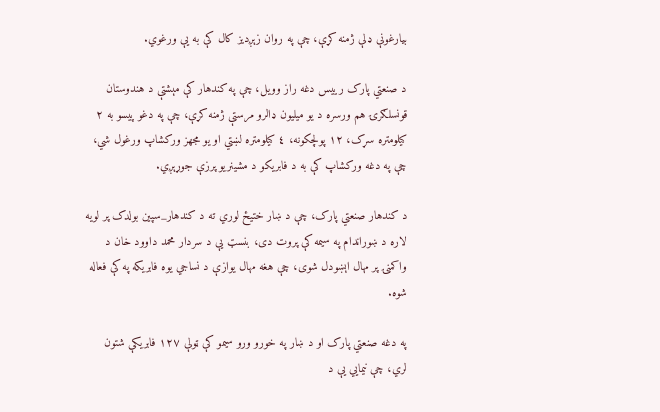بيارغونې ډلې ژمنه کړې، چې په روان زېږديز کال کې به يې ورغوي.

د صنعتي پارک رييس دغه راز وويل، چې په کندهار کې مېشتې د هندوستان قونسلګرۍ هم ورسره د يو ميليون ډالرو مرستې ژمنه کړې، چې په دغو پيسو به ٢ کيلومتره سړک، ١٢ پولچکونه، ٤ کيلومتره لښتي او يو مجهز ورکشاپ ورغول شي، چې په دغه ورکشاپ کې به د فابريکو د مشينريو پرزې جوړېږي.

د کندهار صنعتي پارک، چې د ښار ختيځ لوري ته د کندهار_سپين بولدک پر لويه لاره د ښوراندام په سيمه کې پروت دى، بنسټ يې د سردار محمد داوود خان د واکمنۍ پر مهال اېښودل شوى، چې هغه مهال يوازې د نساجي يوه فابريکه په کې فعاله شوه.

په دغه صنعتي پارک او د ښار په خورو ورو سيمو کې ټولې ١٢٧ فابريکې شتون لري، چې نيمايي يې د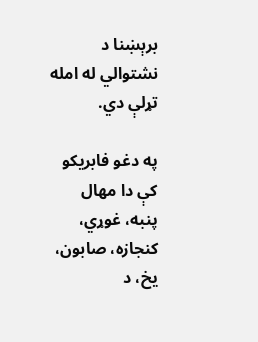برېښنا د نشتوالي له امله تړلې دي.

په دغو فابريکو کې دا مهال پنبه، غوړي، کنجازه، صابون، يخ، د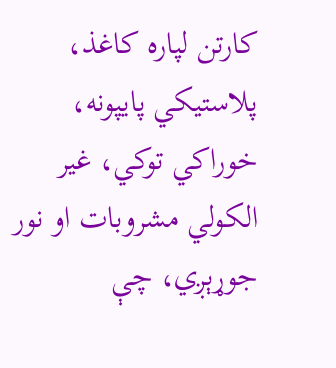کارتن لپاره کاغذ، پلاستيکي پايپونه، خوراکي توکي، غير الکولي مشروبات او نور جوړېږي، چې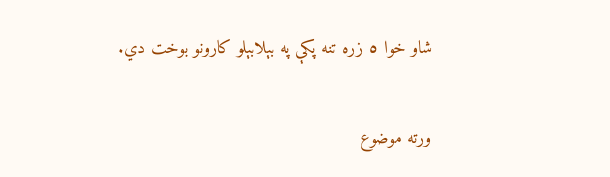شاو خوا ٥ زره تنه پکې په بېلابېلو کارونو بوخت دي.

ورته موضوع